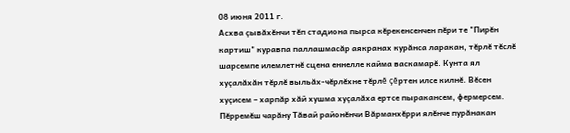08 июня 2011 г.
Асхва çывăхĕнчи тĕп стадиона пырса кĕрекенсенчен пĕри те "Пирĕн картиш" куравпа паллашмасăр аякранах курăнса ларакан, тĕрлĕ тĕслĕ шарсемпе илемлетнĕ сцена еннелле кайма васкамарĕ. Кунта ял хуçалăхăн тĕрлĕ выльăх-чĕрлĕхне тĕрлĕ çĕртен илсе килнĕ. Вĕсен хуçисем – харпăр хăй хушма хуçалăха ертсе пыракансем, фермерсем. Пĕрремĕш чарăну Тăвай районĕнчи Вăрманхĕрри ялĕнче пурăнакан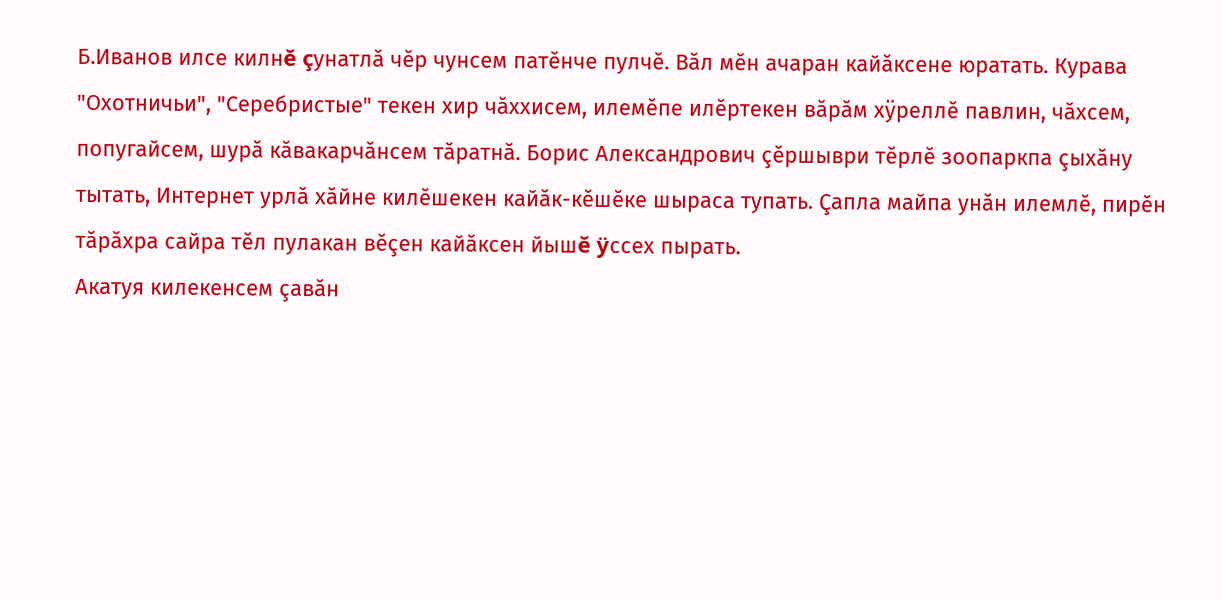Б.Иванов илсе килнĕ çунатлă чĕр чунсем патĕнче пулчĕ. Вăл мĕн ачаран кайăксене юратать. Курава "Охотничьи", "Серебристые" текен хир чăххисем, илемĕпе илĕртекен вăрăм хÿреллĕ павлин, чăхсем, попугайсем, шурă кăвакарчăнсем тăратнă. Борис Александрович çĕршыври тĕрлĕ зоопаркпа çыхăну тытать, Интернет урлă хăйне килĕшекен кайăк-кĕшĕке шыраса тупать. Çапла майпа унăн илемлĕ, пирĕн тăрăхра сайра тĕл пулакан вĕçен кайăксен йышĕ ÿссех пырать.
Акатуя килекенсем çавăн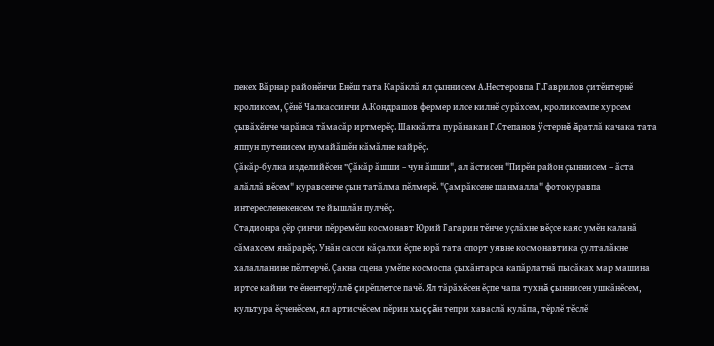пекех Вăрнар районĕнчи Енĕш тата Карăклă ял çыннисем А.Нестеровпа Г.Гаврилов çитĕнтернĕ кроликсем, Çĕнĕ Чалкассинчи А.Кондрашов фермер илсе килнĕ сурăхсем, кроликсемпе хурсем çывăхĕнче чарăнса тăмасăр иртмерĕç. Шаккăлта пурăнакан Г.Степанов ÿстернĕ ăратлă качака тата яппун путенисем нумайăшĕн кăмăлне кайрĕç.
Çăкăр-булка изделийĕсен "Çăкăр ăшши – чун ăшши", ал ăстисен "Пирĕн район çыннисем – ăста алăллă вĕсем" куравсенче çын татăлма пĕлмерĕ. "Çамрăксене шанмалла" фотокуравпа интересленекенсем те йышлăн пулчĕç.
Стадионра çĕр çинчи пĕрремĕш космонавт Юрий Гагарин тĕнче уçлăхне вĕçсе каяс умĕн каланă сăмахсем янăрарĕç. Унăн сасси кăçалхи ĕçпе юрă тата спорт уявне космонавтика çулталăкне халалланине пĕлтерчĕ. Çакна сцена умĕпе космоспа çыхăнтарса капăрлатнă пысăках мар машина иртсе кайни те ĕнентерÿллĕ çирĕплетсе пачĕ. Ял тăрăхĕсен ĕçпе чапа тухнă çыннисен ушкăнĕсем, культура ĕçченĕсем, ял артисчĕсем пĕрин хыççăн тепри хаваслă кулăпа, тĕрлĕ тĕслĕ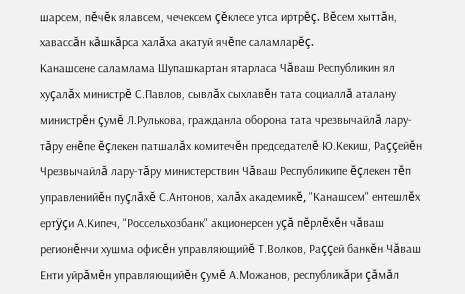шарсем, пĕчĕк ялавсем, чечексем çĕклесе утса иртрĕç. Вĕсем хыттăн, хавассăн кăшкăрса халăха акатуй ячĕпе саламларĕç.
Канашсене саламлама Шупашкартан ятарласа Чăваш Республикин ял хуçалăх министрĕ С.Павлов, сывлăх сыхлавĕн тата социаллă аталану министрĕн çумĕ Л.Рулькова, гражданла оборона тата чрезвычайлă лару-тăру енĕпе ĕçлекен патшалăх комитечĕн председателĕ Ю.Кекиш, Раççейĕн Чрезвычайлă лару-тăру министерствин Чăваш Республикипе ĕçлекен тĕп управленийĕн пуçлăхĕ С.Антонов, халăх академикĕ, "Канашсем" ентешлĕх ертÿçи А.Кипеч, "Россельхозбанк" акционерсен уçă пĕрлĕхĕн чăваш регионĕнчи хушма офисĕн управляющийĕ Т.Волков, Раççей банкĕн Чăваш Енти уйрăмĕн управляющийĕн çумĕ А.Можанов, республикăри çăмăл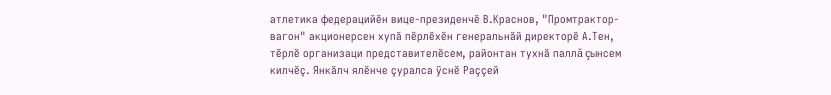атлетика федерацийĕн вице-президенчĕ В.Краснов, "Промтрактор-вагон" акционерсен хупă пĕрлĕхĕн генеральнăй директорĕ А.Тен, тĕрлĕ организаци представителĕсем, районтан тухнă паллă çынсем килчĕç. Янкăлч ялĕнче çуралса ÿснĕ Раççей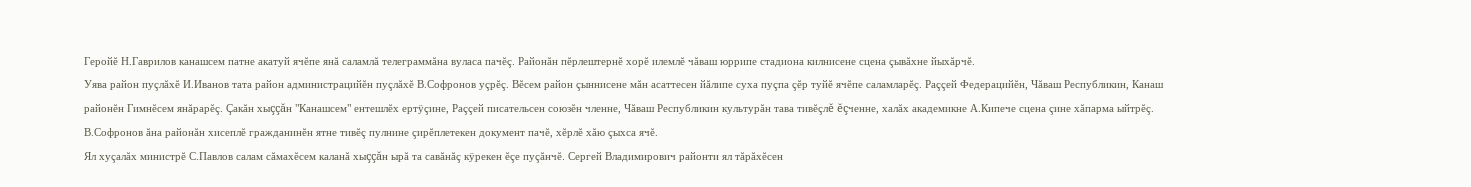Геройĕ Н.Гаврилов канашсем патне акатуй ячĕпе янă саламлă телеграммăна вуласа пачĕç. Районăн пĕрлештернĕ хорĕ илемлĕ чăваш юррипе стадиона килнисене сцена çывăхне йыхăрчĕ.
Уява район пуçлăхĕ И.Иванов тата район администрацийĕн пуçлăхĕ В.Софронов уçрĕç. Вĕсем район çыннисене мăн асаттесен йăлипе суха пуçпа çĕр туйĕ ячĕпе саламларĕç. Раççей Федерацийĕн, Чăваш Республикин, Канаш районĕн Гимнĕсем янăрарĕç. Çакăн хыççăн "Канашсем" ентешлĕх ертÿçине, Раççей писательсен союзĕн членне, Чăваш Республикин культурăн тава тивĕçлĕ ĕçченне, халăх академикне А.Кипече сцена çине хăпарма ыйтрĕç. В.Софронов ăна районăн хисеплĕ гражданинĕн ятне тивĕç пулнине çирĕплетекен документ пачĕ, хĕрлĕ хăю çыхса ячĕ.
Ял хуçалăх министрĕ С.Павлов салам сăмахĕсем каланă хыççăн ырă та савăнăç кÿрекен ĕçе пуçăнчĕ. Сергей Владимирович районти ял тăрăхĕсен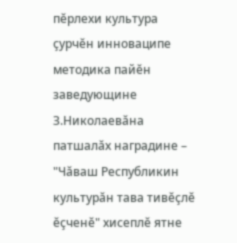пĕрлехи культура çурчĕн инноваципе методика пайĕн заведующине З.Николаевăна патшалăх наградине – "Чăваш Республикин культурăн тава тивĕçлĕ ĕçченĕ" хисеплĕ ятне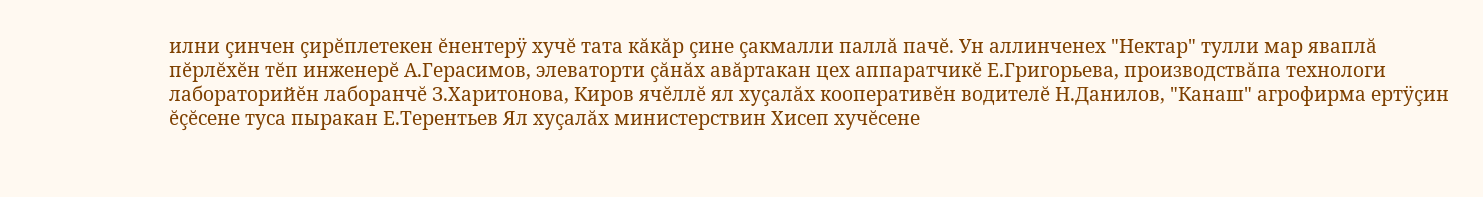илни çинчен çирĕплетекен ĕнентерÿ хучĕ тата кăкăр çине çакмалли паллă пачĕ. Ун аллинченех "Нектар" тулли мар яваплă пĕрлĕхĕн тĕп инженерĕ А.Герасимов, элеваторти çăнăх авăртакан цех аппаратчикĕ Е.Григорьева, производствăпа технологи лабораторийĕн лаборанчĕ З.Харитонова, Киров ячĕллĕ ял хуçалăх кооперативĕн водителĕ Н.Данилов, "Канаш" агрофирма ертÿçин ĕçĕсене туса пыракан Е.Терентьев Ял хуçалăх министерствин Хисеп хучĕсене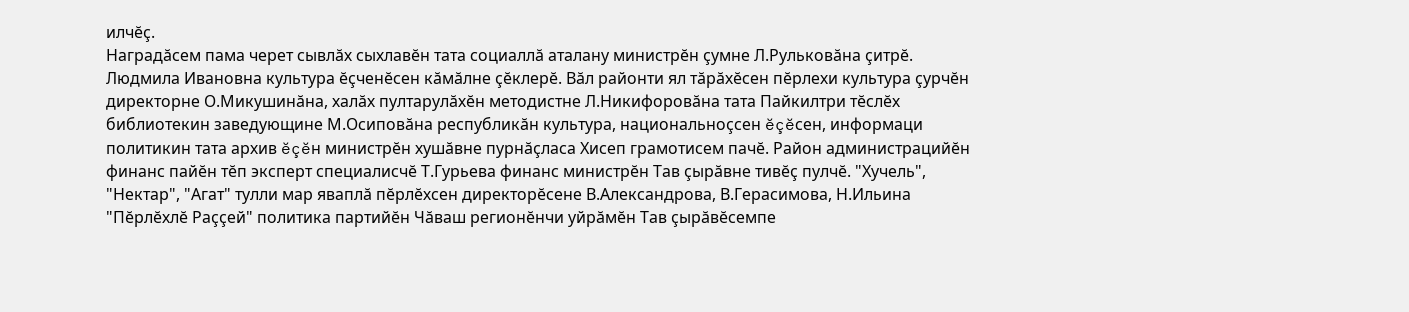илчĕç.
Наградăсем пама черет сывлăх сыхлавĕн тата социаллă аталану министрĕн çумне Л.Рульковăна çитрĕ. Людмила Ивановна культура ĕçченĕсен кăмăлне çĕклерĕ. Вăл районти ял тăрăхĕсен пĕрлехи культура çурчĕн директорне О.Микушинăна, халăх пултарулăхĕн методистне Л.Никифоровăна тата Пайкилтри тĕслĕх библиотекин заведующине М.Осиповăна республикăн культура, национальноçсен ĕçĕсен, информаци политикин тата архив ĕçĕн министрĕн хушăвне пурнăçласа Хисеп грамотисем пачĕ. Район администрацийĕн финанс пайĕн тĕп эксперт специалисчĕ Т.Гурьева финанс министрĕн Тав çырăвне тивĕç пулчĕ. "Хучель", "Нектар", "Агат" тулли мар яваплă пĕрлĕхсен директорĕсене В.Александрова, В.Герасимова, Н.Ильина "Пĕрлĕхлĕ Раççей" политика партийĕн Чăваш регионĕнчи уйрăмĕн Тав çырăвĕсемпе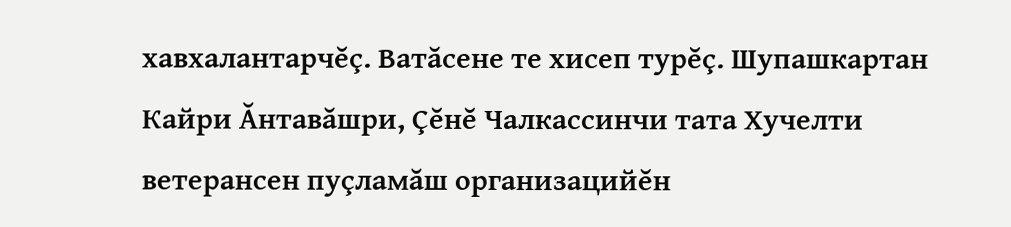хавхалантарчĕç. Ватăсене те хисеп турĕç. Шупашкартан Кайри Ăнтавăшри, Çĕнĕ Чалкассинчи тата Хучелти ветерансен пуçламăш организацийĕн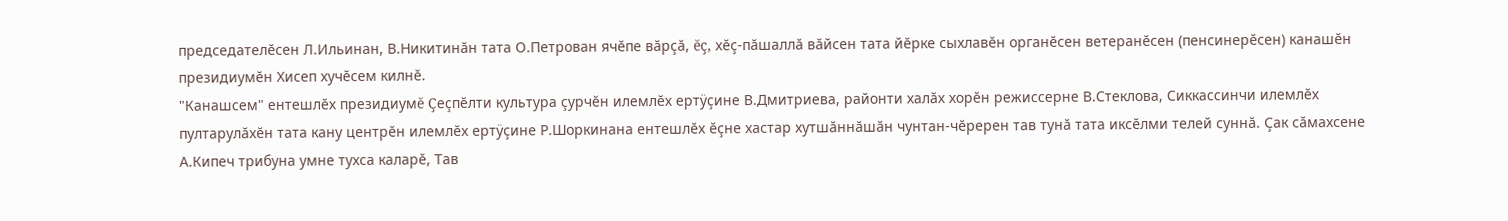председателĕсен Л.Ильинан, В.Никитинăн тата О.Петрован ячĕпе вăрçă, ĕç, хĕç-пăшаллă вăйсен тата йĕрке сыхлавĕн органĕсен ветеранĕсен (пенсинерĕсен) канашĕн президиумĕн Хисеп хучĕсем килнĕ.
"Канашсем" ентешлĕх президиумĕ Çеçпĕлти культура çурчĕн илемлĕх ертÿçине В.Дмитриева, районти халăх хорĕн режиссерне В.Стеклова, Сиккассинчи илемлĕх пултарулăхĕн тата кану центрĕн илемлĕх ертÿçине Р.Шоркинана ентешлĕх ĕçне хастар хутшăннăшăн чунтан-чĕререн тав тунă тата иксĕлми телей суннă. Çак сăмахсене А.Кипеч трибуна умне тухса каларĕ, Тав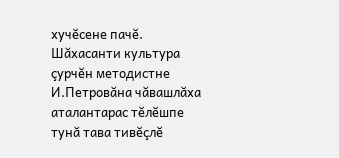хучĕсене пачĕ. Шăхасанти культура çурчĕн методистне И.Петровăна чăвашлăха аталантарас тĕлĕшпе тунă тава тивĕçлĕ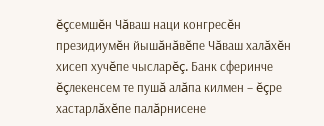ĕçсемшĕн Чăваш наци конгресĕн президиумĕн йышăнăвĕпе Чăваш халăхĕн хисеп хучĕпе чысларĕç. Банк сферинче ĕçлекенсем те пушă алăпа килмен – ĕçре хастарлăхĕпе палăрнисене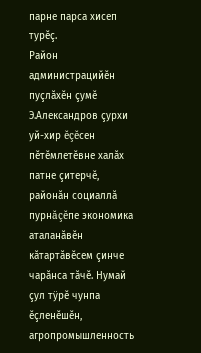парне парса хисеп турĕç.
Район администрацийĕн пуçлăхĕн çумĕ Э.Александров çурхи уй-хир ĕçĕсен пĕтĕмлетĕвне халăх патне çитерчĕ, районăн социаллă пурнăçĕпе экономика аталанăвĕн кăтартăвĕсем çинче чарăнса тăчĕ. Нумай çул тÿрĕ чунпа ĕçленĕшĕн, агропромышленность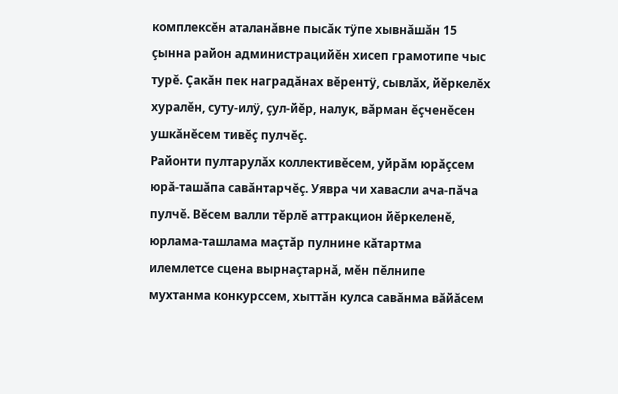комплексĕн аталанăвне пысăк тÿпе хывнăшăн 15 çынна район администрацийĕн хисеп грамотипе чыс турĕ. Çакăн пек наградăнах вĕрентÿ, сывлăх, йĕркелĕх хуралĕн, суту-илÿ, çул-йĕр, налук, вăрман ĕçченĕсен ушкăнĕсем тивĕç пулчĕç.
Районти пултарулăх коллективĕсем, уйрăм юрăçсем юрă-ташăпа савăнтарчĕç. Уявра чи хавасли ача-пăча пулчĕ. Вĕсем валли тĕрлĕ аттракцион йĕркеленĕ, юрлама-ташлама маçтăр пулнине кăтартма илемлетсе сцена вырнаçтарнă, мĕн пĕлнипе мухтанма конкурссем, хыттăн кулса савăнма вăйăсем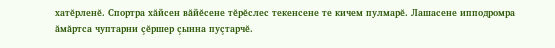хатĕрленĕ. Спортра хăйсен вăйĕсене тĕрĕслес текенсене те кичем пулмарĕ. Лашасене ипподромра ăмăртса чуптарни çĕршер çынна пуçтарчĕ.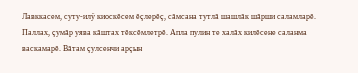Лавккасем, суту-илÿ киоскĕсем ĕçлерĕç, сăмсана тутлă шашлăк шăрши саламларĕ.
Паллах, çумăр уява кăштах тĕксĕмлетрĕ. Апла пулин те халăх килĕсене саланма васкамарĕ. Вăтам çулсенчи арçын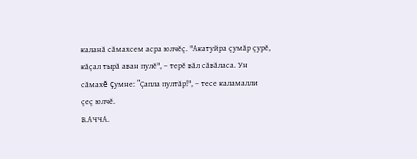каланă сăмахсем асра юлчĕç. "Акатуйра çумăр çурĕ, кăçал тырă аван пулĕ", – терĕ вăл сăвăласа. Ун сăмахĕ çумне: "Çапла пултăр!", – тесе каламалли çеç юлчĕ.
В.АЧЧА.